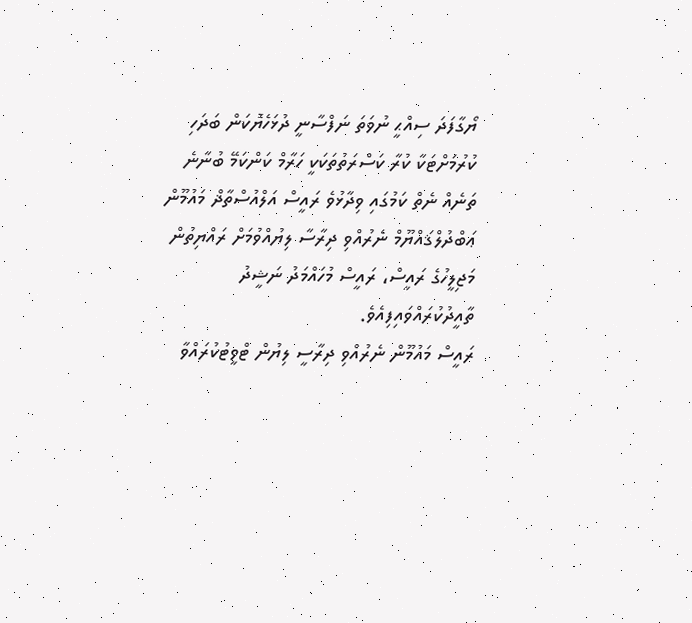ޔޯގާފަދަ ސިއްޙީ ނުވަތަ ނަފްސާނީ ދުޅަހެޔޮކަން ބަދަހި ކުރުމަށްޓަކާ ކުރާ ކަސްރަތުތަކަކީ ހަރާމް ކަންކަމޭ ބުނާނެ ތަނެއް ނެތް ކަމުގައި ވިދާޅުވެ ރައީސް އަލްއުސްތާޛް މައުމޫން ޢަބްދުލްޤައްޔޫމް ނެރުއްވި ދިރާސާ ލިޔުއްވުމަށް ރައްޔިތުން މަޖިލީހުގެ ރައީސް، ރައީސް މުހައްމަދު ނަޝީދު ތާއީދުކުރައްވައިފިއެވެ.
ރައީސް މައުމޫން ނެރުއްވި ދިރާސީ ލިޔުން ޓްވީޓުކުރައްވާ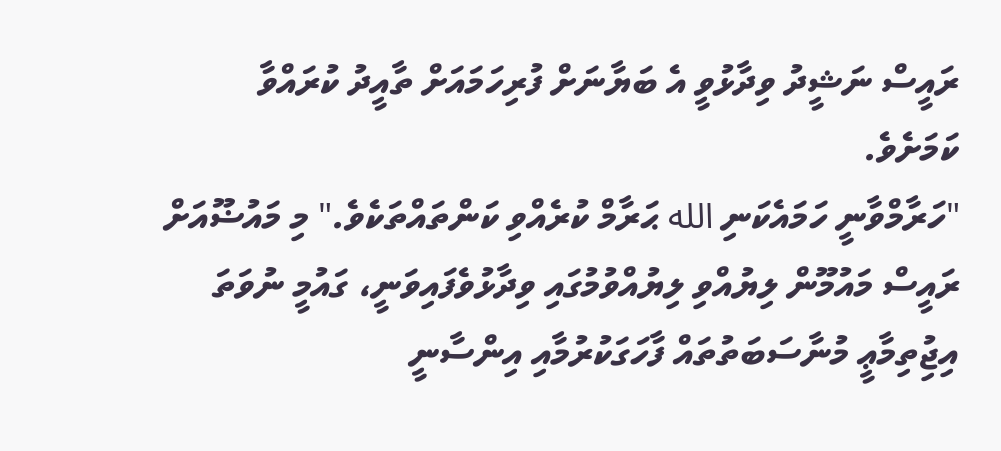ރައީސް ނަޝީދު ވިދާޅުވީ އެ ބަޔާނަށް ފުރިހަމައަށް ތާއީދު ކުރައްވާ ކަމަށެވެ.
"ހަރާމްވާނީ ހަމައެކަނި الله ޙަރާމް ކުރެއްވި ކަންތައްތަކެވެ." މި މައުޟޫއަށް ރައީސް މައުމޫން ލިޔުއްވި ލިޔުއްވުމުގައި ވިދާޅުވެފައިވަނީ، ގައުމީ ނުވަތަ އިޖުިތިމާޢީ މުނާސަބަތުތައް ފާހަގަކުރުމާއި އިންސާނީ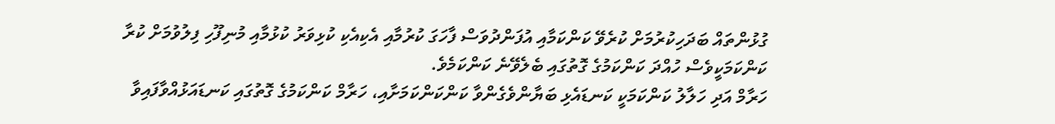ގުޅުންތައް ބަދަހިކުރުމަށް ކުރެވޭ ކަންކަމާއި އުފަންދުވަސް ފާހަގަ ކުރުމާއި އެކިއެކި ކުޅިވަރު ކުޅުމާއި މުނިފޫހި ފިލުވުމަށް ކުރާ ކަންކަމަކީވެސް ހުއްދަ ކަންކަމުގެ ގޮތުގައި ބެލެވޭނެ ކަންކަމެވެ.
ހަރާމް އަދި ހަލާލު ކަންކަމަކީ ކަނޑައެޅި ބަޔާންވެގެންވާ ކަންކަންކަމަށާއި، ހަރާމް ކަންކަމުގެ ގޮތުގައި ކަނޑައަޅުއްވާފައިވާ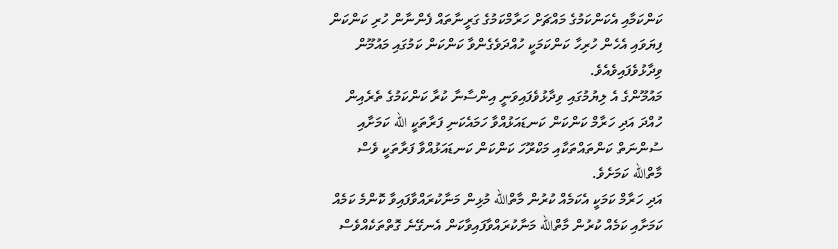ކަންކަމާއި އެކަންކަމުގެ މައްޗަށް ހަރާމްކަމުގެ ގަރީނާތައް ފެންނާން ހުރި ކަންކަން ފިޔަވައި އެހެން ހުރިހާ ކަންކަމަކީ ހުއްދަވެގެންވާ ކަންކަން ކަމުގައި މައުމޫން ވިދާޅުވެފައިވެއެވެ.
މައުމޫންގެ އެ ލިޔުމުގައި ވިދާޅުވެފައިވަނީ އިންސާނާ ކުރާ ކަންކަމުގެ ތެރެއިން ހުއްދަ އަދި ހަރާމް ކަންކަން ކަނޑައަޅުއްވާ ހަމައެކަނި ފަރާތަކީ الله ކަމަށާއި ސުންނަތް ކަންތައްތަކާއި މަކްރޫހަ ކަންކަން ކަނޑައަޅުއްވާ ފަރާތަކީ ވެސް މާތްالله ކަމަށެވެ.
އަދި ހަރާމް ކަމަކީ އެކަމެއް ކުރުން މާތްالله މުޅިން މަނާކުރައްވާފައިވާ ކޮންމެ ކަމެއް ކަމަށާއި ކަމެއް ކުރުން މާތްالله މަނާކުރައްވާފައިވާކަން އެނގޭނެ ގޮތްތަކެއްވެސް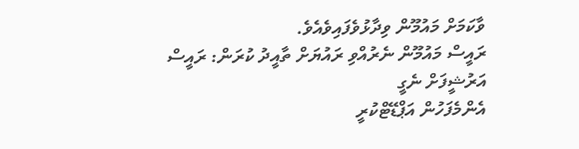ވާކަމަށް މައުމޫން ވިދާޅުވެފައިވެއެވެ.
ރައީސް މައުމޫން ނެރުއްވި ރައުޔަށް ތާއީދު ކުރަން: ރައީސް
އަރުޝީފަށް ނެގީ
އެންމެފަހުން އަޕްޑޭޓްކުރީ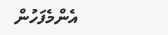އެންމެފަހުން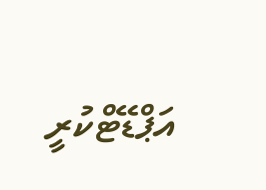އަޕްޑޭޓްކުރީ